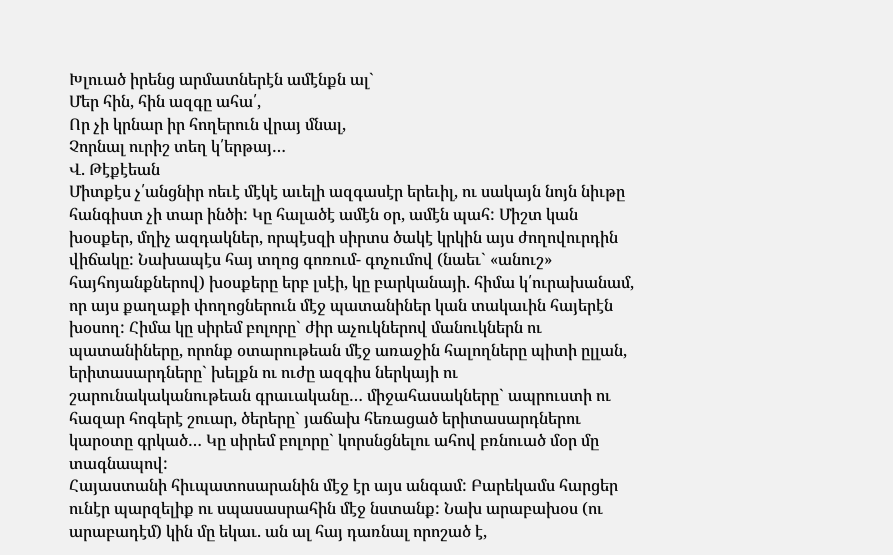Խլուած իրենց արմատներէն ամէնքն ալ`
Մեր հին, հին ազգը ահա՛,
Որ չի կրնար իր հողերուն վրայ մնալ,
Չորնալ ուրիշ տեղ կ՛երթայ…
Վ. Թէքէեան
Միտքէս չ՛անցնիր ոեւէ մէկէ աւելի ազգասէր երեւիլ, ու սակայն նոյն նիւթը հանգիստ չի տար ինծի: Կը հալածէ ամէն օր, ամէն պահ: Միշտ կան խօսքեր, մղիչ ազդակներ, որպէսզի սիրտս ծակէ կրկին այս ժողովուրդին վիճակը: Նախապէս հայ տղոց գոռում- գոչումով (նաեւ` «անուշ» հայհոյանքներով) խօսքերը երբ լսէի, կը բարկանայի. հիմա կ՛ուրախանամ, որ այս քաղաքի փողոցներուն մէջ պատանիներ կան տակաւին հայերէն խօսող: Հիմա կը սիրեմ բոլորը` ժիր աչուկներով մանուկներն ու պատանիները, որոնք օտարութեան մէջ առաջին հալողները պիտի ըլլան, երիտասարդները` խելքն ու ուժը ազգիս ներկայի ու շարունակականութեան գրաւականը… միջահասակները` ապրուստի ու հազար հոգերէ շուար, ծերերը` յաճախ հեռացած երիտասարդներու կարօտը գրկած… Կը սիրեմ բոլորը` կորսնցնելու ահով բռնուած մօր մը տագնապով:
Հայաստանի հիւպատոսարանին մէջ էր այս անգամ: Բարեկամս հարցեր ունէր պարզելիք ու սպասասրահին մէջ նստանք: Նախ արաբախօս (ու արաբադէմ) կին մը եկաւ. ան ալ հայ դառնալ որոշած է,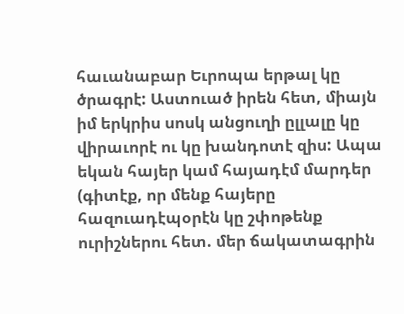հաւանաբար Եւրոպա երթալ կը ծրագրէ: Աստուած իրեն հետ, միայն իմ երկրիս սոսկ անցուղի ըլլալը կը վիրաւորէ ու կը խանդոտէ զիս: Ապա եկան հայեր կամ հայադէմ մարդեր (գիտէք, որ մենք հայերը հազուադէպօրէն կը շփոթենք ուրիշներու հետ. մեր ճակատագրին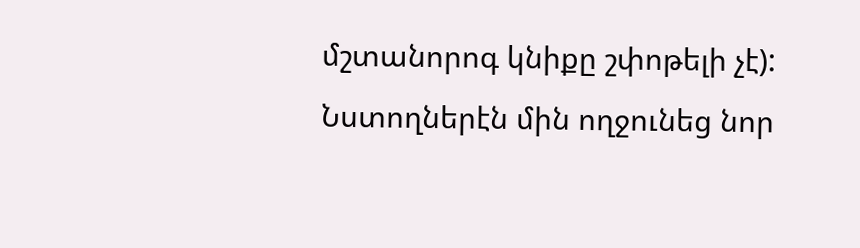մշտանորոգ կնիքը շփոթելի չէ): Նստողներէն մին ողջունեց նոր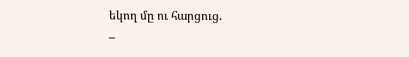եկող մը ու հարցուց.
–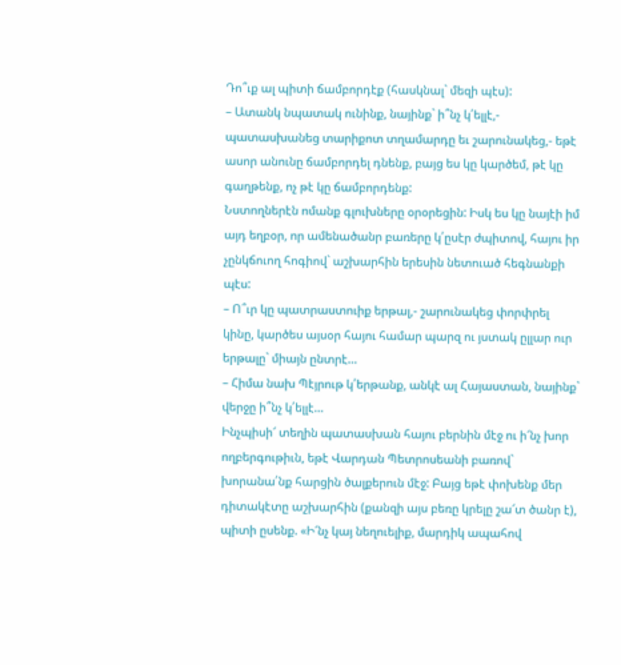Դո՞ւք ալ պիտի ճամբորդէք (հասկնալ` մեզի պէս):
– Ատանկ նպատակ ունինք, նայինք` ի՞նչ կ՛ելլէ,- պատասխանեց տարիքոտ տղամարդը եւ շարունակեց,- եթէ ասոր անունը ճամբորդել դնենք, բայց ես կը կարծեմ, թէ կը գաղթենք, ոչ թէ կը ճամբորդենք:
Նստողներէն ոմանք գլուխները օրօրեցին: Իսկ ես կը նայէի իմ այդ եղբօր, որ ամենածանր բառերը կ՛ըսէր ժպիտով, հայու իր չընկճուող հոգիով` աշխարհին երեսին նետուած հեգնանքի պէս:
– Ո՞ւր կը պատրաստուիք երթալ,- շարունակեց փորփրել կինը, կարծես այսօր հայու համար պարզ ու յստակ ըլլար ուր երթալը` միայն ընտրէ…
– Հիմա նախ Պէյրութ կ՛երթանք, անկէ ալ Հայաստան, նայինք` վերջը ի՞նչ կ՛ելլէ…
Ինչպիսի՜ տեղին պատասխան հայու բերնին մէջ ու ի՜նչ խոր ողբերգութիւն, եթէ Վարդան Պետրոսեանի բառով` խորանա՛նք հարցին ծալքերուն մէջ: Բայց եթէ փոխենք մեր դիտակէտը աշխարհին (քանզի այս բեռը կրելը շա՜տ ծանր է), պիտի ըսենք. «Ի՜նչ կայ նեղուելիք, մարդիկ ապահով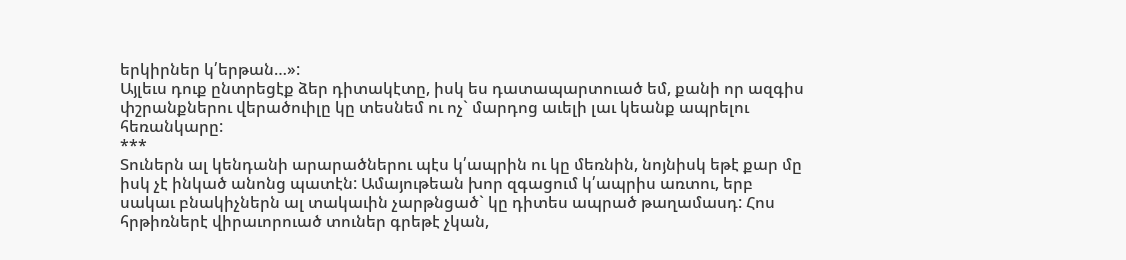երկիրներ կ՛երթան…»:
Այլեւս դուք ընտրեցէք ձեր դիտակէտը, իսկ ես դատապարտուած եմ, քանի որ ազգիս փշրանքներու վերածուիլը կը տեսնեմ ու ոչ` մարդոց աւելի լաւ կեանք ապրելու հեռանկարը:
***
Տուներն ալ կենդանի արարածներու պէս կ՛ապրին ու կը մեռնին, նոյնիսկ եթէ քար մը իսկ չէ ինկած անոնց պատէն: Ամայութեան խոր զգացում կ՛ապրիս առտու, երբ սակաւ բնակիչներն ալ տակաւին չարթնցած` կը դիտես ապրած թաղամասդ: Հոս հրթիռներէ վիրաւորուած տուներ գրեթէ չկան,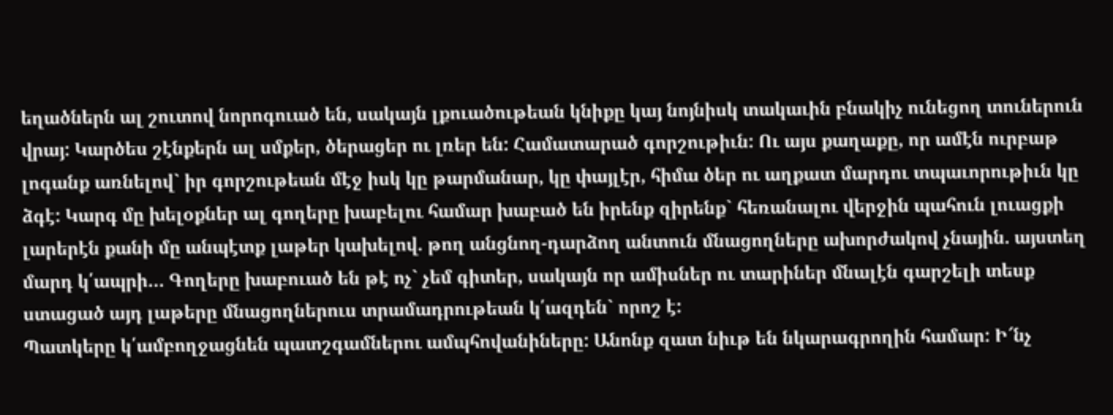եղածներն ալ շուտով նորոգուած են, սակայն լքուածութեան կնիքը կայ նոյնիսկ տակաւին բնակիչ ունեցող տուներուն վրայ: Կարծես շէնքերն ալ սմքեր, ծերացեր ու լռեր են: Համատարած գորշութիւն: Ու այս քաղաքը, որ ամէն ուրբաթ լոգանք առնելով` իր գորշութեան մէջ իսկ կը թարմանար, կը փայլէր, հիմա ծեր ու աղքատ մարդու տպաւորութիւն կը ձգէ: Կարգ մը խելօքներ ալ գողերը խաբելու համար խաբած են իրենք զիրենք` հեռանալու վերջին պահուն լուացքի լարերէն քանի մը անպէտք լաթեր կախելով. թող անցնող-դարձող անտուն մնացողները ախորժակով չնային. այստեղ մարդ կ՛ապրի… Գողերը խաբուած են թէ ոչ` չեմ գիտեր, սակայն որ ամիսներ ու տարիներ մնալէն գարշելի տեսք ստացած այդ լաթերը մնացողներուս տրամադրութեան կ՛ազդեն` որոշ է:
Պատկերը կ՛ամբողջացնեն պատշգամներու ամպհովանիները: Անոնք զատ նիւթ են նկարագրողին համար: Ի՜նչ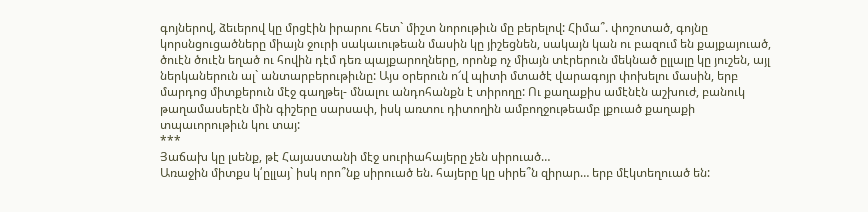գոյներով, ձեւերով կը մրցէին իրարու հետ` միշտ նորութիւն մը բերելով: Հիմա՞. փոշոտած, գոյնը կորսնցուցածները միայն ջուրի սակաւութեան մասին կը յիշեցնեն, սակայն կան ու բազում են քայքայուած, ծուէն ծուէն եղած ու հովին դէմ դեռ պայքարողները, որոնք ոչ միայն տէրերուն մեկնած ըլլալը կը յուշեն, այլ ներկաներուն ալ` անտարբերութիւնը: Այս օրերուն ո՜վ պիտի մտածէ վարագոյր փոխելու մասին, երբ մարդոց միտքերուն մէջ գաղթել- մնալու անդոհանքն է տիրողը: Ու քաղաքիս ամէնէն աշխուժ, բանուկ թաղամասերէն մին գիշերը սարսափ, իսկ առտու դիտողին ամբողջութեամբ լքուած քաղաքի տպաւորութիւն կու տայ:
***
Յաճախ կը լսենք, թէ Հայաստանի մէջ սուրիահայերը չեն սիրուած…
Առաջին միտքս կ՛ըլլայ` իսկ որո՞նք սիրուած են. հայերը կը սիրե՞ն զիրար… երբ մէկտեղուած են: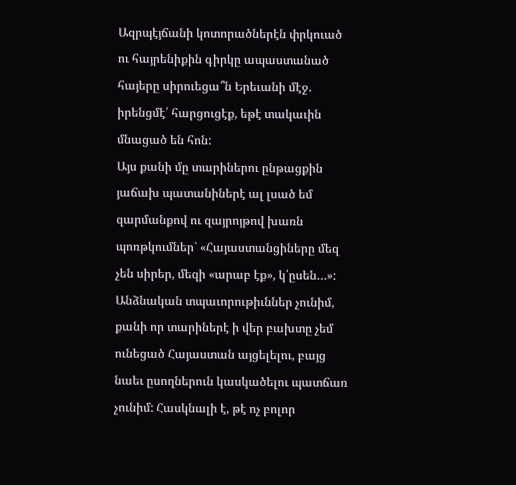Ազրպէյճանի կոտորածներէն փրկուած ու հայրենիքին գիրկը ապաստանած հայերը սիրուեցա՞ն Երեւանի մէջ. իրենցմէ՛ հարցուցէք, եթէ տակաւին մնացած են հոն:
Այս քանի մը տարիներու ընթացքին յաճախ պատանիներէ ալ լսած եմ զարմանքով ու զայրոյթով խառն պոռթկումներ` «Հայաստանցիները մեզ չեն սիրեր, մեզի «արաբ էք», կ՛ըսեն…»: Անձնական տպաւորութիւններ չունիմ, քանի որ տարիներէ ի վեր բախտը չեմ ունեցած Հայաստան այցելելու, բայց նաեւ ըսողներուն կասկածելու պատճառ չունիմ: Հասկնալի է, թէ ոչ բոլոր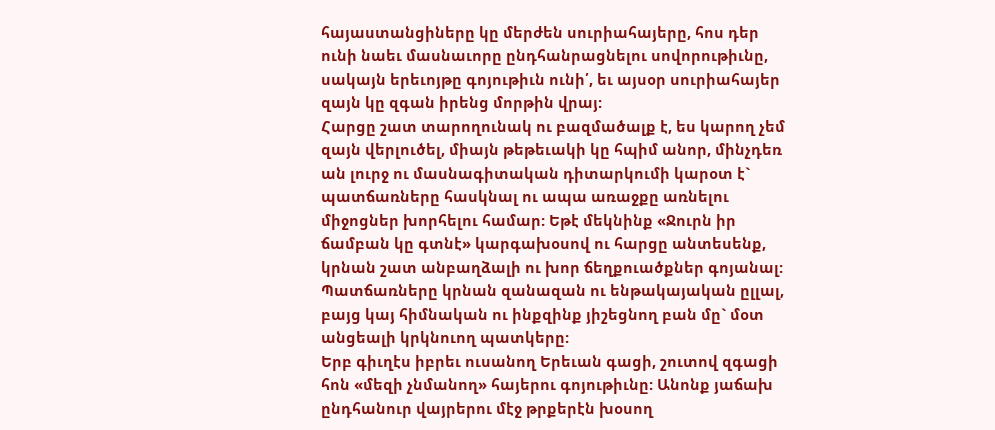հայաստանցիները կը մերժեն սուրիահայերը, հոս դեր ունի նաեւ մասնաւորը ընդհանրացնելու սովորութիւնը, սակայն երեւոյթը գոյութիւն ունի՛, եւ այսօր սուրիահայեր զայն կը զգան իրենց մորթին վրայ:
Հարցը շատ տարողունակ ու բազմածալք է, ես կարող չեմ զայն վերլուծել, միայն թեթեւակի կը հպիմ անոր, մինչդեռ ան լուրջ ու մասնագիտական դիտարկումի կարօտ է` պատճառները հասկնալ ու ապա առաջքը առնելու միջոցներ խորհելու համար: Եթէ մեկնինք «Ջուրն իր ճամբան կը գտնէ» կարգախօսով ու հարցը անտեսենք, կրնան շատ անբաղձալի ու խոր ճեղքուածքներ գոյանալ:
Պատճառները կրնան զանազան ու ենթակայական ըլլալ, բայց կայ հիմնական ու ինքզինք յիշեցնող բան մը` մօտ անցեալի կրկնուող պատկերը:
Երբ գիւղէս իբրեւ ուսանող Երեւան գացի, շուտով զգացի հոն «մեզի չնմանող» հայերու գոյութիւնը: Անոնք յաճախ ընդհանուր վայրերու մէջ թրքերէն խօսող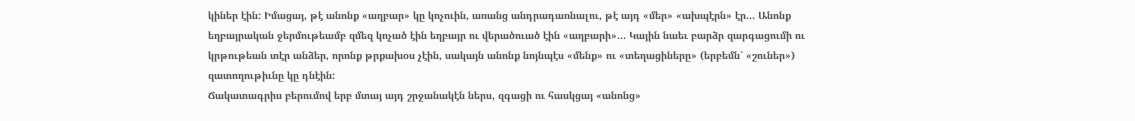կիներ էին: Իմացայ, թէ անոնք «աղբար» կը կոչուին, առանց անդրադառնալու, թէ այդ «մեր» «ախպէրն» էր… Անոնք եղբայրական ջերմութեամբ զմեզ կոչած էին եղբայր ու վերածուած էին «աղբարի»… Կային նաեւ բարձր զարգացումի ու կրթութեան տէր անձեր, որոնք թրքախօս չէին, սակայն անոնք նոյնպէս «մենք» ու «տեղացիները» (երբեմն` «շուներ») զատողութիւնը կը դնէին:
Ճակատագրիս բերումով երբ մտայ այդ շրջանակէն ներս, զգացի ու հասկցայ «անոնց»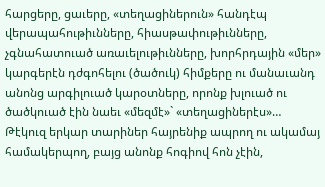հարցերը, ցաւերը, «տեղացիներուն» հանդէպ վերապահութիւնները, հիասթափութիւնները, չգնահատուած առաւելութիւնները, խորհրդային «մեր» կարգերէն դժգոհելու (ծածուկ) հիմքերը ու մանաւանդ անոնց արգիլուած կարօտները, որոնք խլուած ու ծածկուած էին նաեւ «մեզմէ»` «տեղացիներէս»…
Թէկուզ երկար տարիներ հայրենիք ապրող ու ակամայ համակերպող, բայց անոնք հոգիով հոն չէին,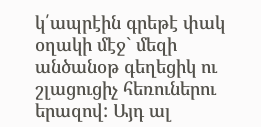կ՛ապրէին գրեթէ փակ օղակի մէջ` մեզի անծանօթ գեղեցիկ ու շլացուցիչ հեռուներու երազով: Այդ ալ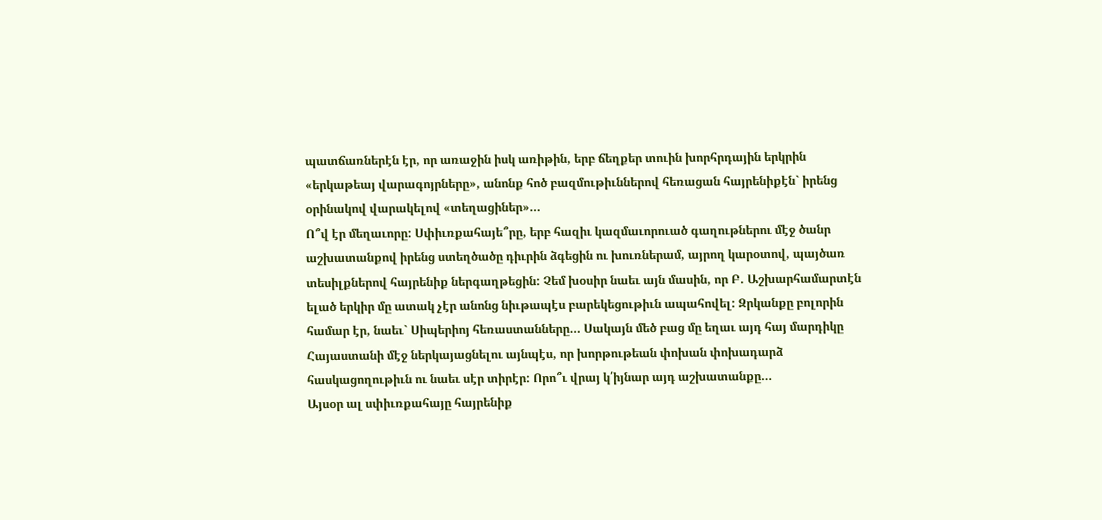պատճառներէն էր, որ առաջին իսկ առիթին, երբ ճեղքեր տուին խորհրդային երկրին «երկաթեայ վարագոյրները», անոնք հոծ բազմութիւններով հեռացան հայրենիքէն` իրենց օրինակով վարակելով «տեղացիներ»…
Ո՞վ էր մեղաւորը: Սփիւռքահայե՞րը, երբ հազիւ կազմաւորուած գաղութներու մէջ ծանր աշխատանքով իրենց ստեղծածը դիւրին ձգեցին ու խուռներամ, այրող կարօտով, պայծառ տեսիլքներով հայրենիք ներգաղթեցին: Չեմ խօսիր նաեւ այն մասին, որ Բ. Աշխարհամարտէն ելած երկիր մը ատակ չէր անոնց նիւթապէս բարեկեցութիւն ապահովել: Զրկանքը բոլորին համար էր, նաեւ` Սիպերիոյ հեռաստանները… Սակայն մեծ բաց մը եղաւ այդ հայ մարդիկը Հայաստանի մէջ ներկայացնելու այնպէս, որ խորթութեան փոխան փոխադարձ հասկացողութիւն ու նաեւ սէր տիրէր: Որո՞ւ վրայ կ՛իյնար այդ աշխատանքը…
Այսօր ալ սփիւռքահայը հայրենիք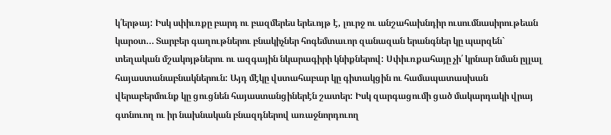կ՛երթայ: Իսկ սփիւռքը բարդ ու բազմերես երեւոյթ է, լուրջ ու անշահախնդիր ուսումնասիրութեան կարօտ… Տարբեր գաղութներու բնակիչներ հոգեմտաւոր զանազան երանգներ կը պարզեն` տեղական մշակոյթներու ու ազգային նկարագիրի կնիքներով: Սփիւռքահայը չի՛ կրնար նման ըլլալ հայաստանաբնակներուն: Այդ մէկը վստահաբար կը գիտակցին ու համապատասխան վերաբերմունք կը ցուցնեն հայաստանցիներէն շատեր: Իսկ զարգացումի ցած մակարդակի վրայ գտնուող ու իր նախնական բնազդներով առաջնորդուող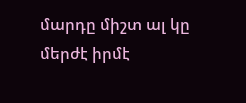մարդը միշտ ալ կը մերժէ իրմէ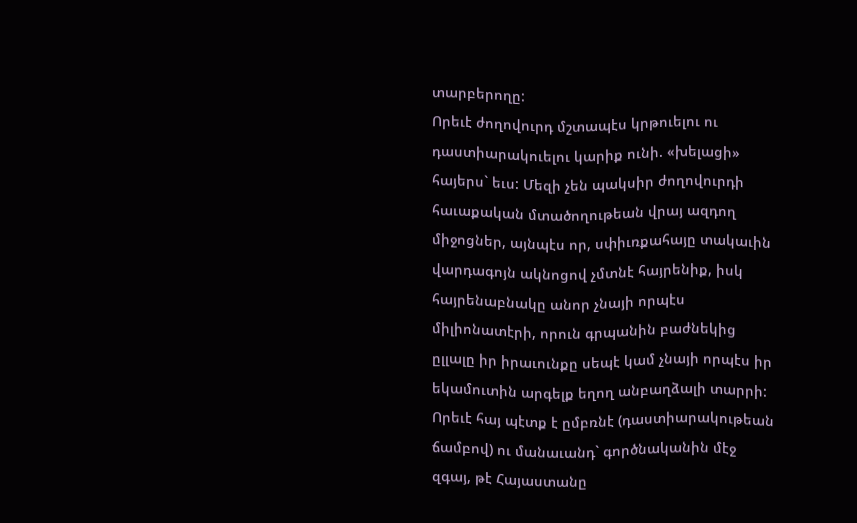տարբերողը:
Որեւէ ժողովուրդ մշտապէս կրթուելու ու դաստիարակուելու կարիք ունի. «խելացի» հայերս` եւս: Մեզի չեն պակսիր ժողովուրդի հաւաքական մտածողութեան վրայ ազդող միջոցներ, այնպէս որ, սփիւռքահայը տակաւին վարդագոյն ակնոցով չմտնէ հայրենիք, իսկ հայրենաբնակը անոր չնայի որպէս միլիոնատէրի, որուն գրպանին բաժնեկից ըլլալը իր իրաւունքը սեպէ կամ չնայի որպէս իր եկամուտին արգելք եղող անբաղձալի տարրի: Որեւէ հայ պէտք է ըմբռնէ (դաստիարակութեան ճամբով) ու մանաւանդ` գործնականին մէջ զգայ, թէ Հայաստանը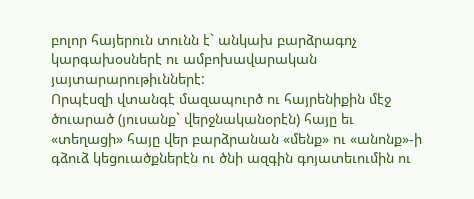բոլոր հայերուն տունն է` անկախ բարձրագոչ կարգախօսներէ ու ամբոխավարական յայտարարութիւններէ:
Որպէսզի վտանգէ մազապուրծ ու հայրենիքին մէջ ծուարած (յուսանք` վերջնականօրէն) հայը եւ «տեղացի» հայը վեր բարձրանան «մենք» ու «անոնք»-ի գձուձ կեցուածքներէն ու ծնի ազգին գոյատեւումին ու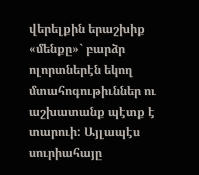վերելքին երաշխիք «մենքը»` բարձր ոլորտներէն եկող մտահոգութիւններ ու աշխատանք պէտք է տարուի: Այլապէս սուրիահայը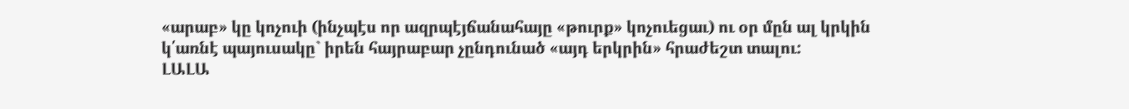«արաբ» կը կոչուի (ինչպէս որ ազրպէյճանահայը «թուրք» կոչուեցաւ) ու օր մըն ալ կրկին կ՛առնէ պայուսակը` իրեն հայրաբար չընդունած «այդ երկրին» հրաժեշտ տալու:
ԼԱԼԱ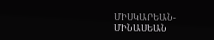ՄԻՍԿԱՐԵԱՆ-ՄԻՆԱՍԵԱՆ